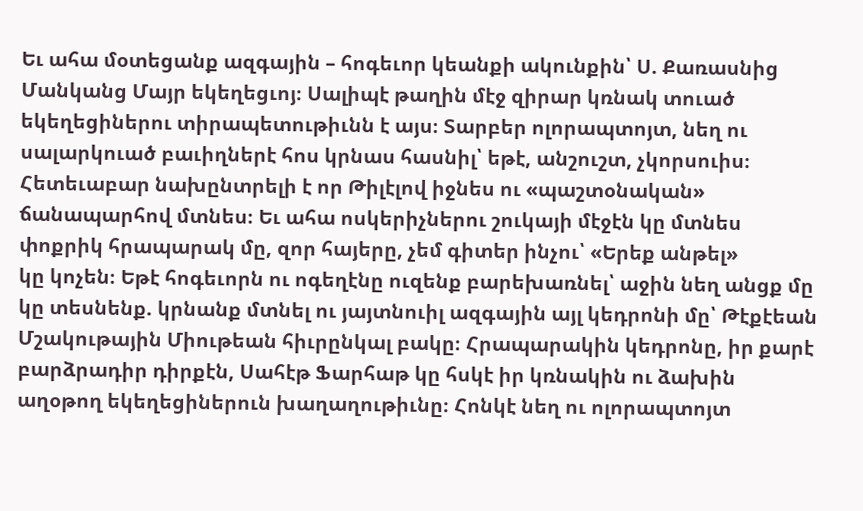Եւ ահա մօտեցանք ազգային – հոգեւոր կեանքի ակունքին՝ Ս. Քառասնից Մանկանց Մայր եկեղեցւոյ։ Սալիպէ թաղին մէջ զիրար կռնակ տուած եկեղեցիներու տիրապետութիւնն է այս։ Տարբեր ոլորապտոյտ, նեղ ու սալարկուած բաւիղներէ հոս կրնաս հասնիլ՝ եթէ, անշուշտ, չկորսուիս։ Հետեւաբար նախընտրելի է որ Թիլէլով իջնես ու «պաշտօնական» ճանապարհով մտնես։ Եւ ահա ոսկերիչներու շուկայի մէջէն կը մտնես փոքրիկ հրապարակ մը, զոր հայերը, չեմ գիտեր ինչու՝ «Երեք անթել»
կը կոչեն։ Եթէ հոգեւորն ու ոգեղէնը ուզենք բարեխառնել՝ աջին նեղ անցք մը կը տեսնենք. կրնանք մտնել ու յայտնուիլ ազգային այլ կեդրոնի մը՝ Թէքէեան Մշակութային Միութեան հիւրընկալ բակը։ Հրապարակին կեդրոնը, իր քարէ բարձրադիր դիրքէն, Սահէթ Ֆարհաթ կը հսկէ իր կռնակին ու ձախին աղօթող եկեղեցիներուն խաղաղութիւնը։ Հոնկէ նեղ ու ոլորապտոյտ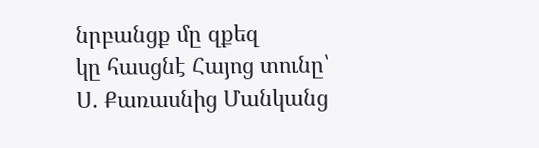նրբանցք մը զքեզ
կը հասցնէ Հայոց տունը՝ Ս. Քառասնից Մանկանց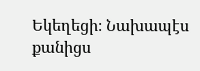Եկեղեցի։ Նախապէս քանիցս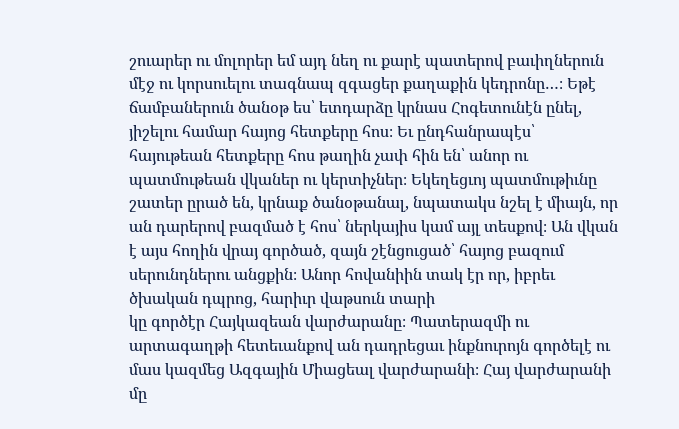շուարեր ու մոլորեր եմ այդ նեղ ու քարէ պատերով բաւիղներուն մէջ ու կորսուելու տագնապ զգացեր քաղաքին կեդրոնը…։ Եթէ ճամբաներուն ծանօթ ես՝ ետդարձը կրնաս Հոգետունէն ընել, յիշելու համար հայոց հետքերը հոս։ Եւ ընդհանրապէս՝ հայութեան հետքերը հոս թաղին չափ հին են՝ անոր ու պատմութեան վկաներ ու կերտիչներ։ Եկեղեցւոյ պատմութիւնը շատեր ըրած են, կրնաք ծանօթանալ, նպատակս նշել է միայն, որ ան դարերով բազմած է հոս՝ ներկայիս կամ այլ տեսքով։ Ան վկան է այս հողին վրայ գործած, զայն շէնցուցած՝ հայոց բազում սերունդներու անցքին։ Անոր հովանիին տակ էր որ, իբրեւ ծխական դպրոց, հարիւր վաթսուն տարի
կը գործէր Հայկազեան վարժարանը։ Պատերազմի ու արտագաղթի հետեւանքով ան դադրեցաւ ինքնուրոյն գործելէ ու մաս կազմեց Ազգային Միացեալ վարժարանի։ Հայ վարժարանի մը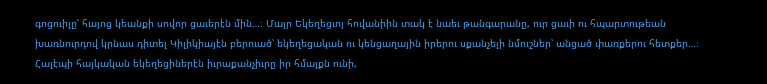գոցուիլը՝ հայոց կեանքի սովոր ցաւերէն մին…։ Մայր Եկեղեցւոյ հովանիին տակ է նաեւ թանգարանը, ուր ցաւի ու հպարտութեան խառնուրդով կրնաս դիտել Կիլիկիայէն բերուած՝ եկեղեցական ու կենցաղային իրերու սքանչելի նմուշներ՝ անցած փառքերու հետքեր…։ Հալէպի հայկական եկեղեցիներէն իւրաքանչիւրը իր հմայքն ունի,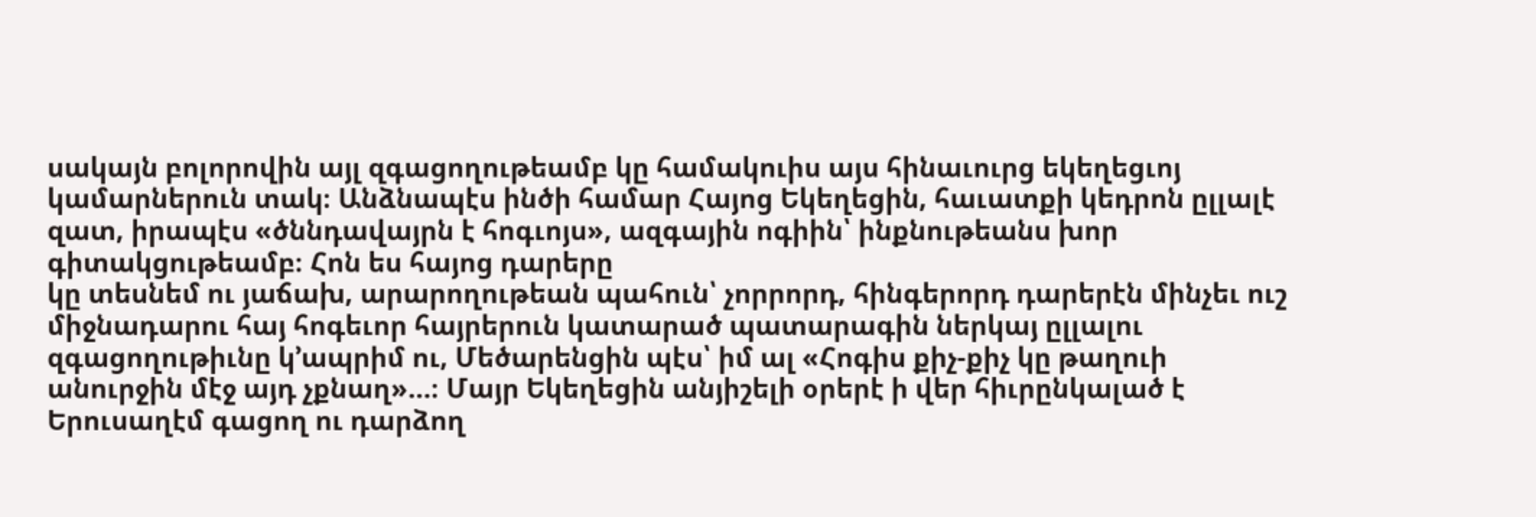սակայն բոլորովին այլ զգացողութեամբ կը համակուիս այս հինաւուրց եկեղեցւոյ կամարներուն տակ։ Անձնապէս ինծի համար Հայոց Եկեղեցին, հաւատքի կեդրոն ըլլալէ զատ, իրապէս «ծննդավայրն է հոգւոյս», ազգային ոգիին՝ ինքնութեանս խոր գիտակցութեամբ։ Հոն ես հայոց դարերը
կը տեսնեմ ու յաճախ, արարողութեան պահուն՝ չորրորդ, հինգերորդ դարերէն մինչեւ ուշ միջնադարու հայ հոգեւոր հայրերուն կատարած պատարագին ներկայ ըլլալու զգացողութիւնը կ’ապրիմ ու, Մեծարենցին պէս՝ իմ ալ «Հոգիս քիչ-քիչ կը թաղուի անուրջին մէջ այդ չքնաղ»…։ Մայր Եկեղեցին անյիշելի օրերէ ի վեր հիւրընկալած է Երուսաղէմ գացող ու դարձող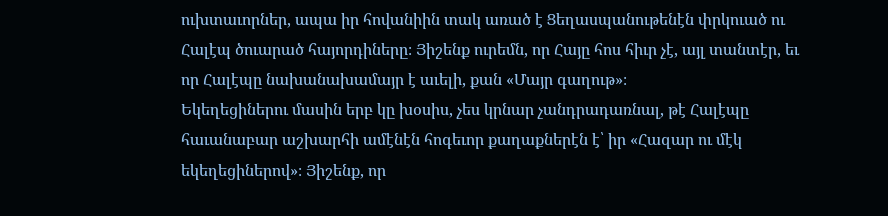ուխտաւորներ, ապա իր հովանիին տակ առած է Ցեղասպանութենէն փրկուած ու Հալէպ ծուարած հայորդիները։ Յիշենք ուրեմն, որ Հայը հոս հիւր չէ, այլ տանտէր, եւ որ Հալէպը նախանախամայր է աւելի, քան «Մայր գաղութ»։
Եկեղեցիներու մասին երբ կը խօսիս, չես կրնար չանդրադառնալ, թէ Հալէպը հաւանաբար աշխարհի ամէնէն հոգեւոր քաղաքներէն է՝ իր «Հազար ու մէկ եկեղեցիներով»։ Յիշենք, որ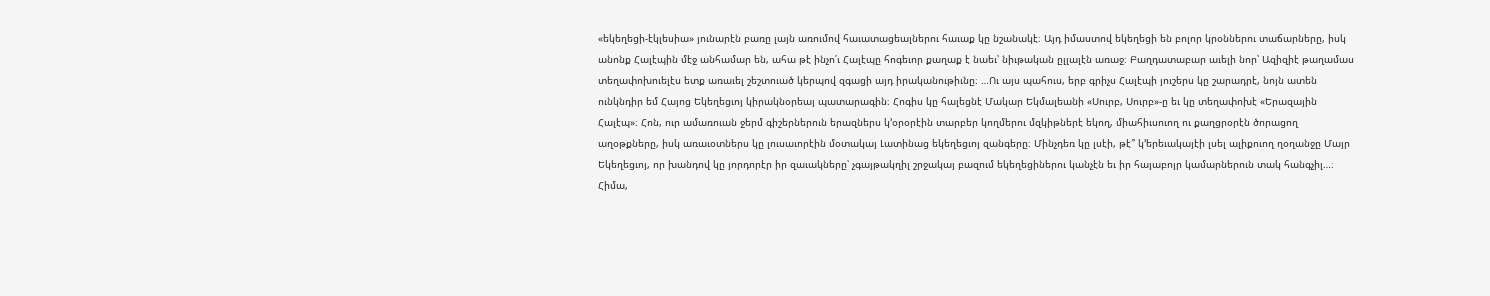«եկեղեցի-էկլեսիա» յունարէն բառը լայն առումով հաւատացեալներու հաւաք կը նշանակէ։ Այդ իմաստով եկեղեցի են բոլոր կրօններու տաճարները, իսկ անոնք Հալէպին մէջ անհամար են, ահա թէ ինչո՛ւ Հալէպը հոգեւոր քաղաք է նաեւ՝ նիւթական ըլլալէն առաջ։ Բաղդատաբար աւելի նոր՝ Ազիզիէ թաղամաս տեղափոխուելէս ետք առաւել շեշտուած կերպով զգացի այդ իրականութիւնը։ …Ու այս պահուս, երբ գրիչս Հալէպի յուշերս կը շարադրէ, նոյն ատեն ունկնդիր եմ Հայոց Եկեղեցւոյ կիրակնօրեայ պատարագին։ Հոգիս կը հալեցնէ Մակար Եկմալեանի «Սուրբ, Սուրբ»-ը եւ կը տեղափոխէ «Երազային Հալէպ»։ Հոն, ուր ամառուան ջերմ գիշերներուն երազներս կ’օրօրէին տարբեր կողմերու մզկիթներէ եկող, միահիւսուող ու քաղցրօրէն ծորացող աղօթքները, իսկ առաւօտներս կը լուսաւորէին մօտակայ Լատինաց եկեղեցւոյ զանգերը։ Մինչդեռ կը լսէի, թէ՞ կ’երեւակայէի լսել ալիքուող ղօղանջը Մայր Եկեղեցւոյ, որ խանդով կը յորդորէր իր զաւակները՝ չգայթակղիլ շրջակայ բազում եկեղեցիներու կանչէն եւ իր հայաբոյր կամարներուն տակ հանգչիլ…։
Հիմա,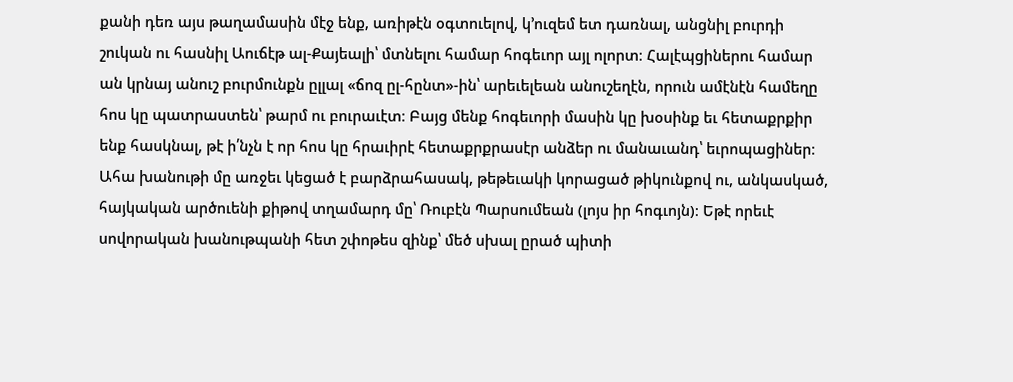քանի դեռ այս թաղամասին մէջ ենք, առիթէն օգտուելով, կ’ուզեմ ետ դառնալ, անցնիլ բուրդի շուկան ու հասնիլ Աուճէթ ալ-Քայեալի՝ մտնելու համար հոգեւոր այլ ոլորտ։ Հալէպցիներու համար ան կրնայ անուշ բուրմունքն ըլլալ «ճոզ ըլ-հընտ»-ին՝ արեւելեան անուշեղէն, որուն ամէնէն համեղը հոս կը պատրաստեն՝ թարմ ու բուրաւէտ։ Բայց մենք հոգեւորի մասին կը խօսինք եւ հետաքրքիր ենք հասկնալ, թէ ի՛նչն է որ հոս կը հրաւիրէ հետաքրքրասէր անձեր ու մանաւանդ՝ եւրոպացիներ։ Ահա խանութի մը առջեւ կեցած է բարձրահասակ, թեթեւակի կորացած թիկունքով ու, անկասկած, հայկական արծուենի քիթով տղամարդ մը՝ Ռուբէն Պարսումեան (լոյս իր հոգւոյն)։ Եթէ որեւէ սովորական խանութպանի հետ շփոթես զինք՝ մեծ սխալ ըրած պիտի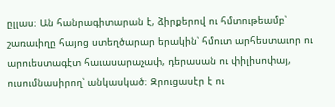ըլլաս։ Ան հանրագիտարան է, ձիրքերով ու հմտութեամբ՝ շառաւիղը հայոց ստեղծարար երակին՝ հմուտ արհեստաւոր ու արուեստագէտ հաւասարաչափ, դերասան ու փիլիսոփայ, ուսումնասիրող՝ անկասկած։ Զրուցասէր է ու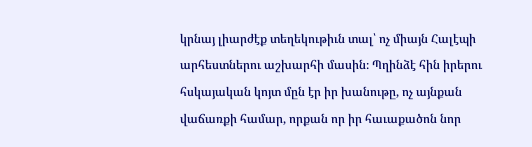կրնայ լիարժէք տեղեկութիւն տալ՝ ոչ միայն Հալէպի արհեստներու աշխարհի մասին։ Պղինձէ հին իրերու հսկայական կոյտ մըն էր իր խանութը, ոչ այնքան վաճառքի համար, որքան որ իր հաւաքածոն նոր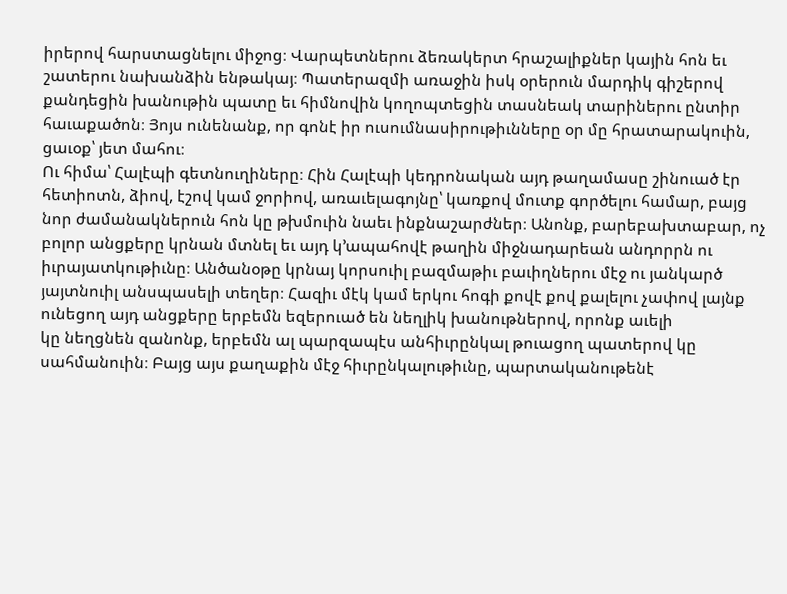իրերով հարստացնելու միջոց։ Վարպետներու ձեռակերտ հրաշալիքներ կային հոն եւ շատերու նախանձին ենթակայ։ Պատերազմի առաջին իսկ օրերուն մարդիկ գիշերով քանդեցին խանութին պատը եւ հիմնովին կողոպտեցին տասնեակ տարիներու ընտիր հաւաքածոն։ Յոյս ունենանք, որ գոնէ իր ուսումնասիրութիւնները օր մը հրատարակուին, ցաւօք՝ յետ մահու։
Ու հիմա՝ Հալէպի գետնուղիները։ Հին Հալէպի կեդրոնական այդ թաղամասը շինուած էր հետիոտն, ձիով, էշով կամ ջորիով, առաւելագոյնը՝ կառքով մուտք գործելու համար, բայց նոր ժամանակներուն հոն կը թխմուին նաեւ ինքնաշարժներ։ Անոնք, բարեբախտաբար, ոչ բոլոր անցքերը կրնան մտնել եւ այդ կ’ապահովէ թաղին միջնադարեան անդորրն ու իւրայատկութիւնը։ Անծանօթը կրնայ կորսուիլ բազմաթիւ բաւիղներու մէջ ու յանկարծ յայտնուիլ անսպասելի տեղեր։ Հազիւ մէկ կամ երկու հոգի քովէ քով քալելու չափով լայնք ունեցող այդ անցքերը երբեմն եզերուած են նեղլիկ խանութներով, որոնք աւելի
կը նեղցնեն զանոնք, երբեմն ալ պարզապէս անհիւրընկալ թուացող պատերով կը սահմանուին։ Բայց այս քաղաքին մէջ հիւրընկալութիւնը, պարտականութենէ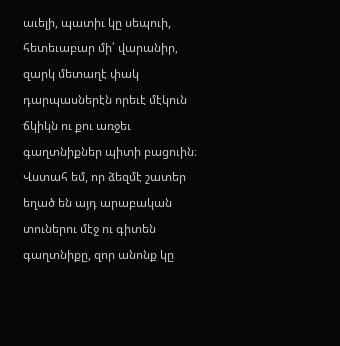աւելի, պատիւ կը սեպուի, հետեւաբար մի՛ վարանիր, զարկ մետաղէ փակ դարպասներէն որեւէ մէկուն ճկիկն ու քու առջեւ գաղտնիքներ պիտի բացուին։ Վստահ եմ, որ ձեզմէ շատեր եղած են այդ արաբական տուներու մէջ ու գիտեն գաղտնիքը, զոր անոնք կը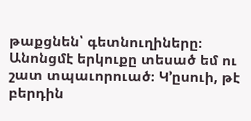թաքցնեն՝ գետնուղիները։ Անոնցմէ երկուքը տեսած եմ ու շատ տպաւորուած։ Կ’ըսուի, թէ բերդին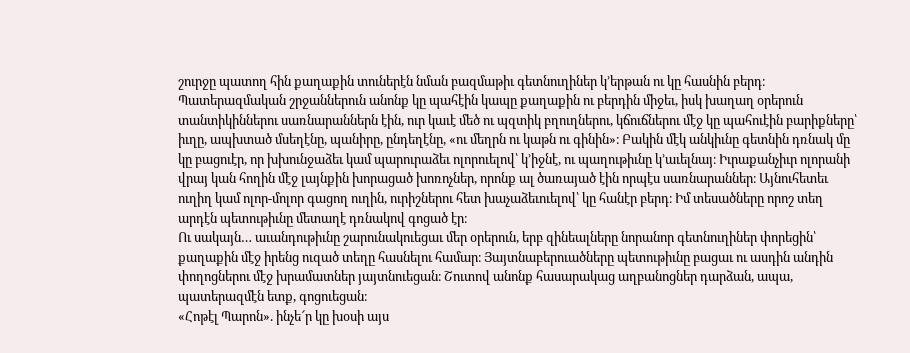շուրջը պատող հին քաղաքին տուներէն նման բազմաթիւ գետնուղիներ կ’երթան ու կը հասնին բերդ։ Պատերազմական շրջաններուն անոնք կը պահէին կապը քաղաքին ու բերդին միջեւ, իսկ խաղաղ օրերուն տանտիկիններու սառնարաններն էին, ուր կաւէ մեծ ու պզտիկ բղուղներու, կճուճներու մէջ կը պահուէին բարիքները՝ իւղը, ապխտած մսեղէնը, պանիրը, ընդեղէնը, «ու մեղրն ու կաթն ու գինին»։ Բակին մէկ անկիւնը գետնին դռնակ մը կը բացուէր, որ խխունջաձեւ կամ պարուրաձեւ ոլորուելով՝ կ’իջնէ, ու պաղութիւնը կ’աւելնայ։ Իւրաքանչիւր ոլորանի վրայ կան հողին մէջ լայնքին խորացած խոռոչներ, որոնք ալ ծառայած էին որպէս սառնարաններ։ Այնուհետեւ ուղիղ կամ ոլոր-մոլոր գացող ուղին, ուրիշներու հետ խաչաձեւուելով՝ կը հանէր բերդ։ Իմ տեսածները որոշ տեղ արդէն պետութիւնը մետաղէ դռնակով գոցած էր։
Ու սակայն… աւանդութիւնը շարունակուեցաւ մեր օրերուն, երբ զինեալները նորանոր գետնուղիներ փորեցին՝ քաղաքին մէջ իրենց ուզած տեղը հասնելու համար։ Յայտնաբերուածները պետութիւնը բացաւ ու ասդին անդին փողոցներու մէջ խրամատներ յայտնուեցան։ Շուտով անոնք հասարակաց աղբանոցներ դարձան, ապա, պատերազմէն ետք, գոցուեցան։
«Հոթէլ Պարոն». ինչե՜ր կը խօսի այս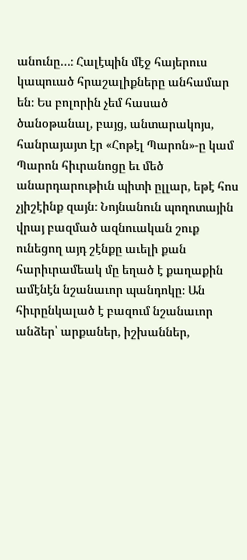անունը…։ Հալէպին մէջ հայերուս կապուած հրաշալիքները անհամար են։ Ես բոլորին չեմ հասած ծանօթանալ, բայց, անտարակոյս, հանրայայտ էր «Հոթէլ Պարոն»-ը կամ Պարոն հիւրանոցը եւ մեծ անարդարութիւն պիտի ըլլար, եթէ հոս չյիշէինք զայն։ Նոյնանուն պողոտային վրայ բազմած ազնուական շուք ունեցող այդ շէնքը աւելի քան հարիւրամեակ մը եղած է քաղաքին ամէնէն նշանաւոր պանդոկը։ Ան հիւրընկալած է բազում նշանաւոր անձեր՝ արքաներ, իշխաններ,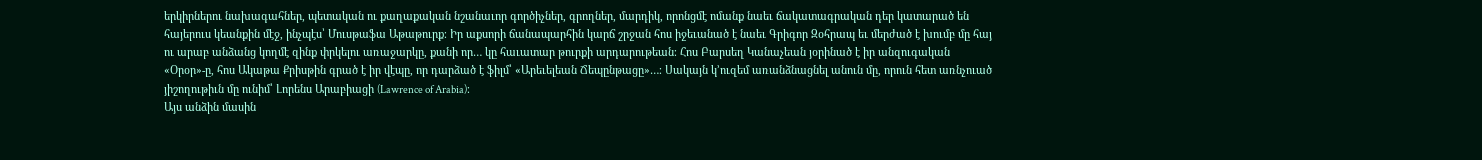երկիրներու նախագահներ, պետական ու քաղաքական նշանաւոր գործիչներ, գրողներ, մարդիկ, որոնցմէ ոմանք նաեւ ճակատագրական դեր կատարած են հայերուս կեանքին մէջ, ինչպէս՝ Մուսթաֆա Աթաթուրք։ Իր աքսորի ճանապարհին կարճ շրջան հոս իջեւանած է նաեւ Գրիգոր Զօհրապ եւ մերժած է խումբ մը հայ ու արաբ անձանց կողմէ զինք փրկելու առաջարկը, քանի որ… կը հաւատար թուրքի արդարութեան։ Հոս Բարսեղ Կանաչեան յօրինած է իր անզուգական «Օրօր»-ը, հոս Ակաթա Քրիսթին գրած է իր վէպը, որ դարձած է ֆիլմ՝ «Արեւելեան Ճեպընթացը»…։ Սակայն կ’ուզեմ առանձնացնել անուն մը, որուն հետ առնչուած յիշողութիւն մը ունիմ՝ Լորենս Արաբիացի (Lawrence of Arabia)։
Այս անձին մասին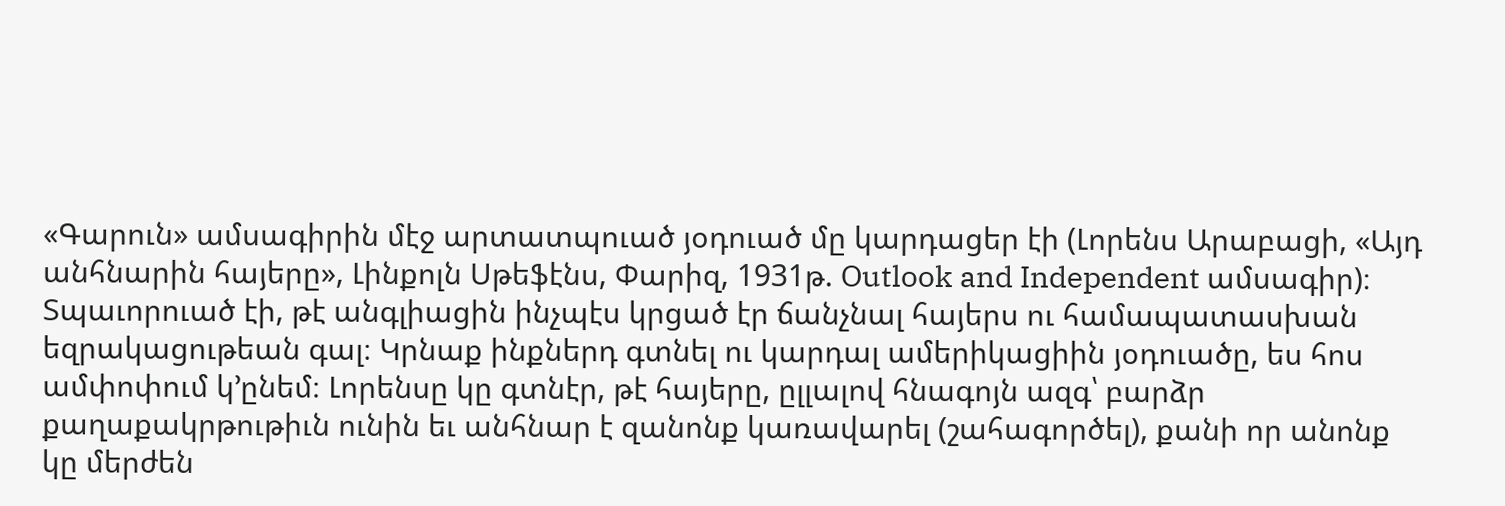«Գարուն» ամսագիրին մէջ արտատպուած յօդուած մը կարդացեր էի (Լորենս Արաբացի, «Այդ անհնարին հայերը», Լինքոլն Սթեֆէնս, Փարիզ, 1931թ. Outlook and Independent ամսագիր)։ Տպաւորուած էի, թէ անգլիացին ինչպէս կրցած էր ճանչնալ հայերս ու համապատասխան եզրակացութեան գալ։ Կրնաք ինքներդ գտնել ու կարդալ ամերիկացիին յօդուածը, ես հոս ամփոփում կ’ընեմ։ Լորենսը կը գտնէր, թէ հայերը, ըլլալով հնագոյն ազգ՝ բարձր քաղաքակրթութիւն ունին եւ անհնար է զանոնք կառավարել (շահագործել), քանի որ անոնք կը մերժեն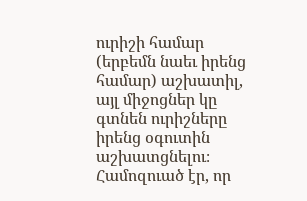ուրիշի համար (երբեմն նաեւ իրենց համար) աշխատիլ, այլ միջոցներ կը գտնեն ուրիշները իրենց օգուտին աշխատցնելու։ Համոզուած էր, որ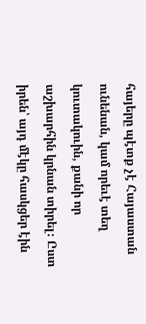հայերը պէտք չէ Հայաստան ունենան, կամ որեւէ տեղ կուտակուին, քանի որ աշխարհին կրնան տիրել։ Ըստ իրեն՝ այդ մէկը հասկցեր էին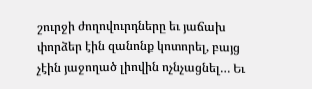շուրջի ժողովուրդները եւ յաճախ փորձեր էին զանոնք կոտորել, բայց չէին յաջողած լիովին ոչնչացնել… Եւ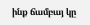ինք ճամբայ կը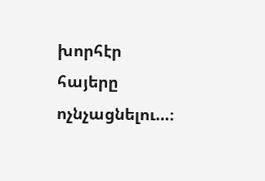խորհէր հայերը ոչնչացնելու…։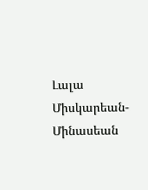Լալա Միսկարեան-Մինասեան